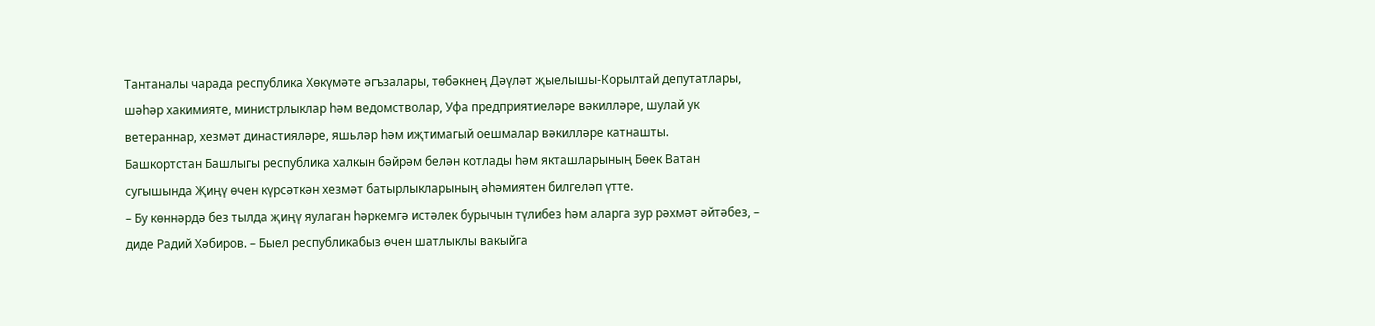Тантаналы чарада республика Хөкүмәте әгъзалары, төбәкнең Дәүләт җыелышы-Корылтай депутатлары, шәһәр хакимияте, министрлыклар һәм ведомстволар, Уфа предприятиеләре вәкилләре, шулай ук ветераннар, хезмәт династияләре, яшьләр һәм иҗтимагый оешмалар вәкилләре катнашты.
Башкортстан Башлыгы республика халкын бәйрәм белән котлады һәм якташларының Бөек Ватан сугышында Җиңү өчен күрсәткән хезмәт батырлыкларының әһәмиятен билгеләп үтте.
– Бу көннәрдә без тылда җиңү яулаган һәркемгә истәлек бурычын түлибез һәм аларга зур рәхмәт әйтәбез, – диде Радий Хәбиров. – Быел республикабыз өчен шатлыклы вакыйга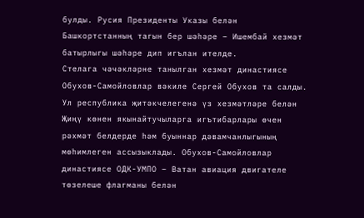булды. Русия Президенты Указы белән Башкортстанның тагын бер шәһәре – Ишембай хезмәт батырлыгы шәһәре дип игълан ителде.
Стелага чәчәкләрне танылган хезмәт династиясе Обухов-Самойловлар вәкиле Сергей Обухов та салды. Ул республика җитәкчелегенә үз хезмәтләре белән Җиңү көнен якынайтучыларга игътибарлары өчен рәхмәт белдерде һәм буыннар дәвамчанлыгының мөһимлеген ассызыклады. Обухов-Самойловлар династиясе ОДК-УМПО – Ватан авиация двигателе төзелеше флагманы белән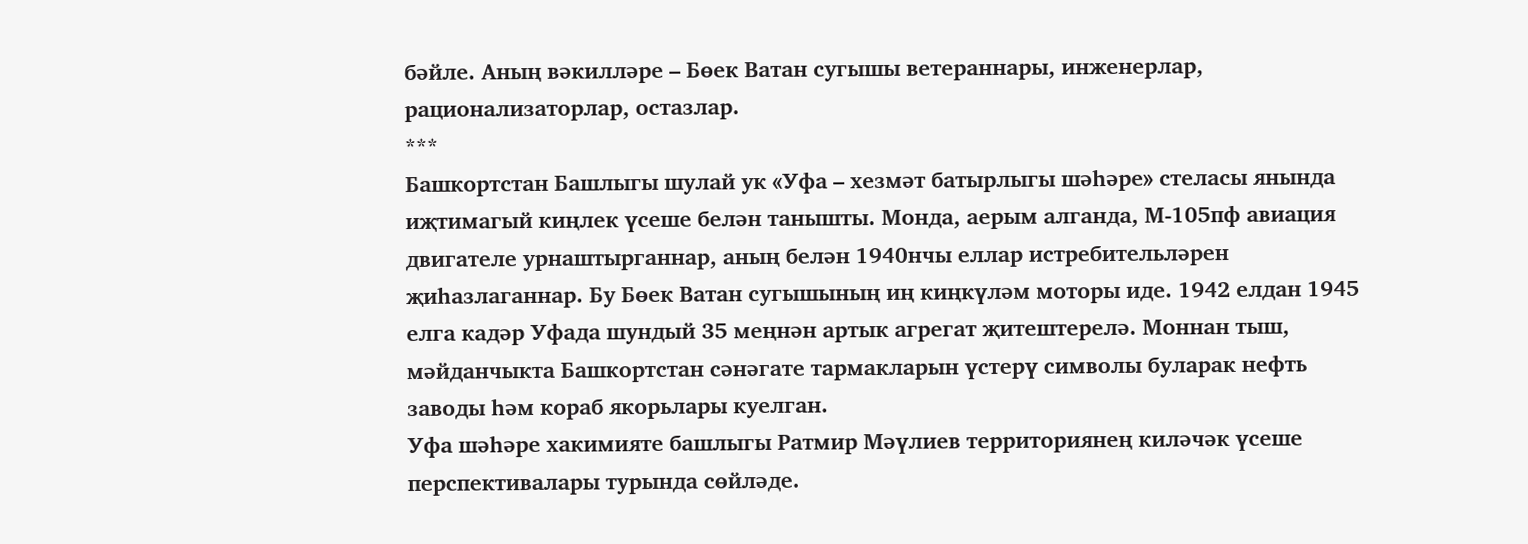бәйле. Аның вәкилләре – Бөек Ватан сугышы ветераннары, инженерлар, рационализаторлар, остазлар.
***
Башкортстан Башлыгы шулай ук «Уфа – хезмәт батырлыгы шәһәре» стеласы янында иҗтимагый киңлек үсеше белән танышты. Монда, аерым алганда, М-105пф авиация двигателе урнаштырганнар, аның белән 1940нчы еллар истребительләрен җиһазлаганнар. Бу Бөек Ватан сугышының иң киңкүләм моторы иде. 1942 елдан 1945 елга кадәр Уфада шундый 35 меңнән артык агрегат җитештерелә. Моннан тыш, мәйданчыкта Башкортстан сәнәгате тармакларын үстерү символы буларак нефть заводы һәм кораб якорьлары куелган.
Уфа шәһәре хакимияте башлыгы Ратмир Мәүлиев территориянең киләчәк үсеше перспективалары турында сөйләде.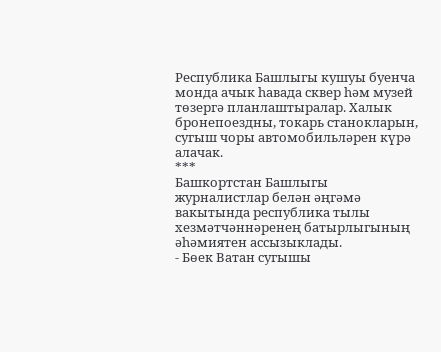Республика Башлыгы кушуы буенча монда ачык һавада сквер һәм музей төзергә планлаштыралар. Халык бронепоездны, токарь станокларын, сугыш чоры автомобильләрен күрә алачак.
***
Башкортстан Башлыгы журналистлар белән әңгәмә вакытында республика тылы хезмәтчәннәренең батырлыгының әһәмиятен ассызыклады.
- Бөек Ватан сугышы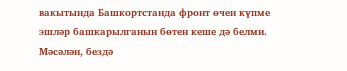вакытында Башкортстанда фронт өчен күпме эшләр башкарылганын бөтен кеше дә белми. Мәсәлән, бездә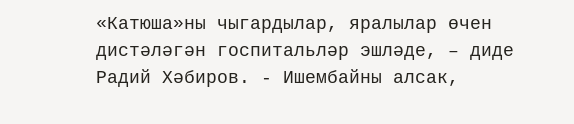«Катюша»ны чыгардылар, яралылар өчен дистәләгән госпитальләр эшләде, – диде Радий Хәбиров. - Ишембайны алсак,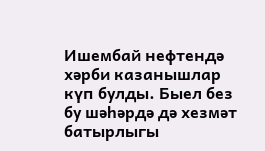Ишембай нефтендә хәрби казанышлар күп булды. Быел без бу шәһәрдә дә хезмәт батырлыгы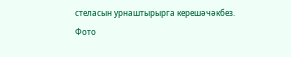стеласын урнаштырырга керешәчәкбез.
Фото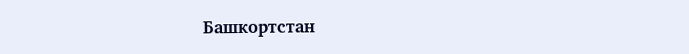Башкортстан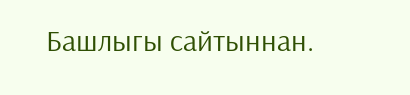Башлыгы сайтыннан.